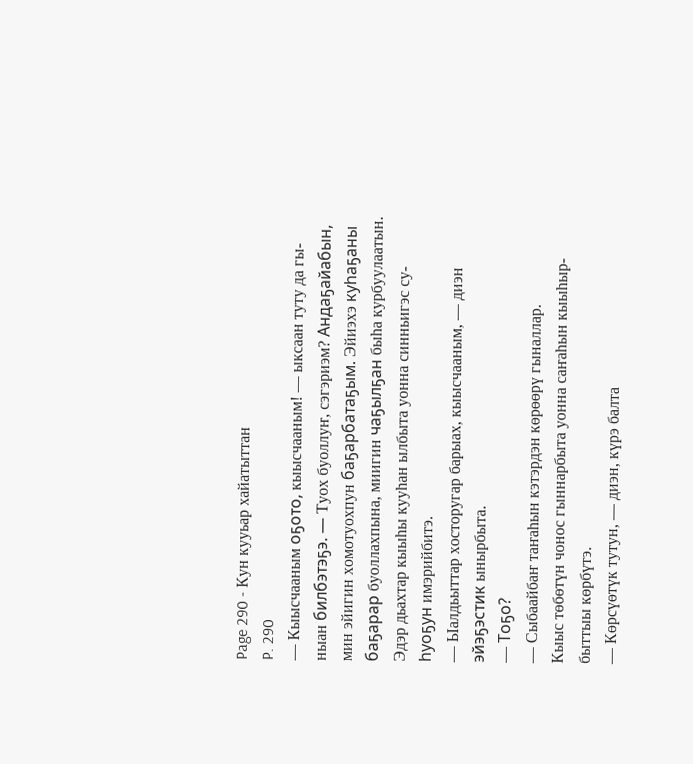Page 290 - Кун кууьар хайатыттан
P. 290
— Кыысчааным оҕото, кыысчааным! — ыксаан туту да гы-
ныан билбэтэҕэ. — Туох буоллуҥ, сэгэриэм? Андаҕайабын,
мин эйигин хомотуохпун баҕарбатаҕым. Эйиэхэ куһаҕаны
баҕарар буоллахпына, миигин чаҕылҕан быһа курбуулаатын.
Эдэр дьахтар кыыһы кууһан ылбыта уонна синньигэс су-
һуоҕун имэрийбитэ.
— Ыалдьыттар хосторугар барыах, кыысчааным, — диэн
эйэҕэстик ынырбыта.
— Тоҕо?
— Сыбаайбаҥ таҥаһын кэтэрдэн көрөөрү гыналлар.
Кыыс төбөтүн чонос гыннарбыта уонна саҥаһын кыыһыр-
быттыы көрбүтэ.
— Көрсүөтүк тутун, — диэн, күрэ балта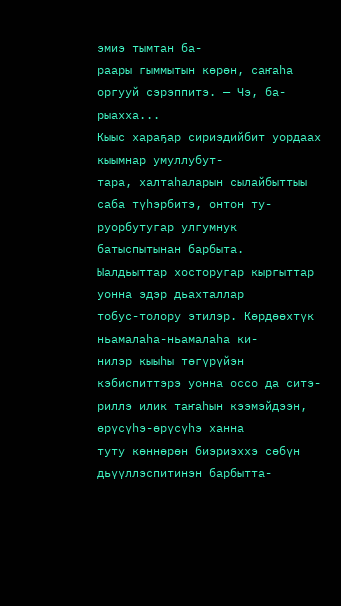эмиэ тымтан ба-
раары гыммытын көрөн, саҥаһа оргууй сэрэппитэ. — Чэ, ба-
рыахха...
Кыыс хараҕар сириэдийбит уордаах кыымнар умуллубут-
тара, халтаһаларын сылайбыттыы саба түһэрбитэ, онтон ту-
руорбутугар улгумнук батыспытынан барбыта.
Ыалдьыттар хосторугар кыргыттар уонна эдэр дьахталлар
тобус-толору этилэр. Көрдөөхтүк ньамалаһа-ньамалаһа ки-
нилэр кыыһы төгүрүйэн кэбиспиттэрэ уонна оссо да ситэ-
риллэ илик таҥаһын кээмэйдээн, өрүсүһэ-өрүсүһэ ханна
туту көннөрөн биэриэххэ сөбүн дьүүллэспитинэн барбытта-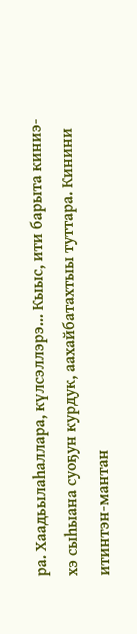ра. Хаадьылаһаллара, күлсэллэрэ... Кыыс, ити барыта киниэ-
хэ сыһыана суоҕун курдук, аахайбатахтыы туттара. Кинини
итинтэн-мантан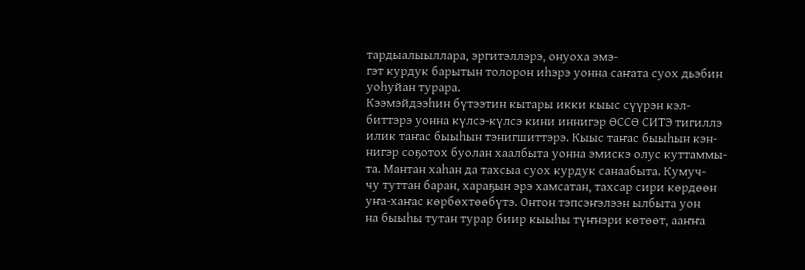тардыалыыллара, эргитэллэрэ, онуоха эмэ-
гэт курдук барытын толорон иһэрэ уонна саҥата суох дьэбин
уоһуйан турара.
Кээмэйдээһин бүтээтин кытары икки кыыс сүүрэн кэл-
биттэрэ уонна күлсэ-күлсэ кини иннигэр ӨССӨ СИТЭ тигиллэ
илик таҥас быыһын тэнигшиттэрэ. Кыыс таҥас быыһын кэн-
нигэр соҕотох буолан хаалбыта уонна эмискэ олус куттаммы-
та. Мантан хаһан да тахсыа суох курдук санаабыта. Кумуч-
чу туттан баран, хараҕын эрэ хамсатан, тахсар сири көрдөөн
уҥа-хаҥас көрбөхтөөбүтэ. Онтон тэпсэҥэлээн ылбыта уон
на быыһы тутан турар биир кыыһы түҥнэри көтөөт, ааҥҥа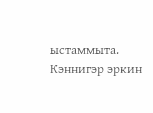ыстаммыта. Кэннигэр эркин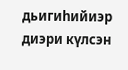дьигиһийиэр диэри күлсэн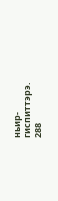ньир-
гиспиттэрэ.
288